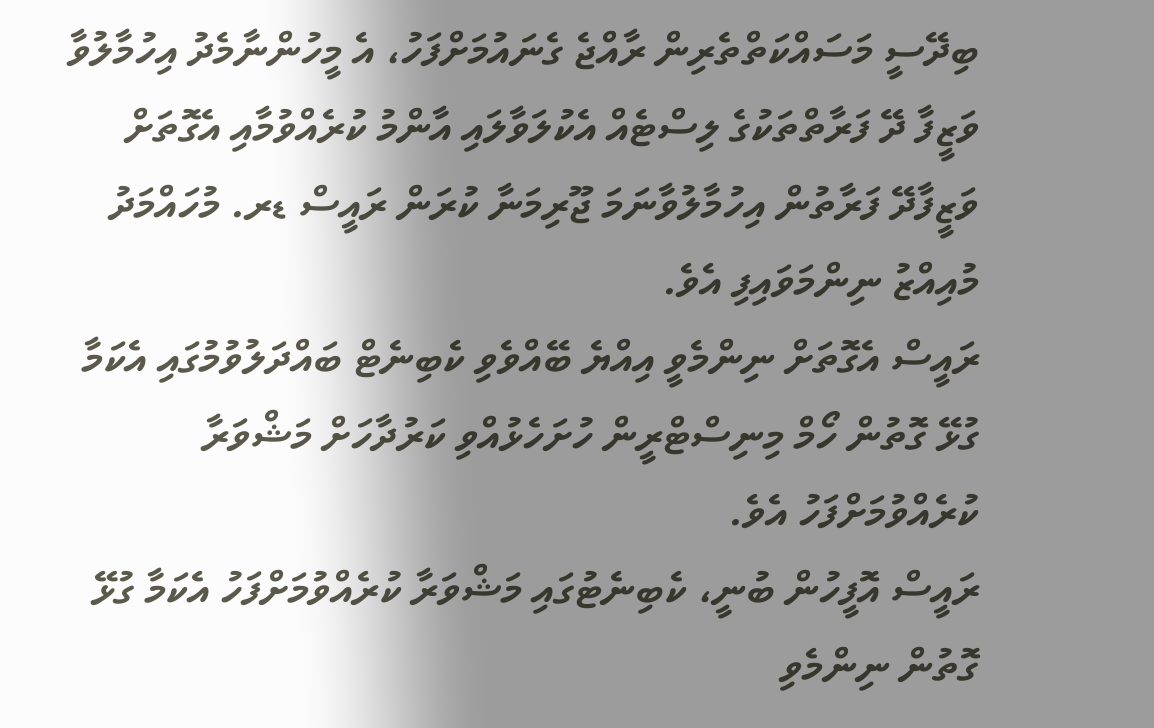ބިދޭސީ މަސައްކަތްތެރިން ރާއްޖެ ގެނައުމަށްފަހު، އެ މީހުންނާމެދު އިހުމާލުވާ ވަޒީފާ ދޭ ފަރާތްތަކުގެ ލިސްޓެއް އެކުލަވާލައި އާންމު ކުރެއްވުމާއި އެގޮތަށް ވަޒީފާދޭ ފަރާތުން އިހުމާލުވާނަމަ ޖޫރިމަނާ ކުރަން ރައީސް ޑރ. މުހައްމަދު މުއިއްޒު ނިންމަވައިފި އެވެ.
ރައީސް އެގޮތަށް ނިންމެވީ އިއްޔެ ބޭއްވެވި ކެބިނެޓް ބައްދަލުވުމުގައި އެކަމާ ގުޅޭ ގޮތުން ހޯމް މިނިސްޓްރީން ހުށަހެޅުއްވި ކަރުދާހަށް މަޝްވަރާ ކުރެއްވުމަށްފަހު އެވެ.
ރައީސް އޮފީހުން ބުނީ، ކެބިނެޓުގައި މަޝްވަރާ ކުރެއްވުމަށްފަހު އެކަމާ ގުޅޭ ގޮތުން ނިންމެވި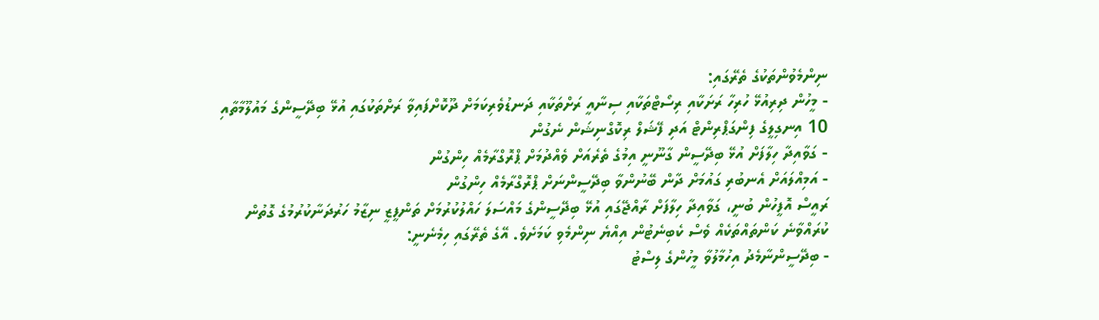ނިންމެވުންތަކުގެ ތެރޭގައި:
- މީހުން ދިރިއުޅޭ ހުރިހާ ރަށަކާއި ރިސޯޓްތަކާއި ސިނާއީ ރަށްތަކާއި ދަނޑުވެރިކަމަށް ދޫކޮށްފައިވާ ރަށްތަކުގައި އުޅޭ ބިދޭސީންގެ މައުލޫމާތާއި 10 އިނގިލީގެ ފިންގަޕްރިންޓް އަދި ފޭޝަލް ރިކޮގްނިޝަން ނެގުން
- ގަވާއިދާ ހިލާފަށް އުޅޭ ބިދޭސީން ގާނޫނީ އިމުގެ ތެރެއަށް ވެއްދުމަށް ޕްރޮގްރާމެއް ހިންގުން
- އަމިއްލައަށް އެނބުރި ގައުމަށް ދާން ބޭނުންވާ ބިދޭސީންނަށް ޕްރޮގްރާމެއް ހިންގުން
ރައީސް އޮފީހުން ބުނީ، ގަވާއިދާ ހިލާފަށް ރާއްޖޭގައި އުޅޭ ބިދޭސީންގެ މައްސަލަ ހައްލުކުރުމަށް ތަންފީޒީ ނިޒާމު ހަރުދަނާކުރުމުގެ ގޮތުން ކުރައްވާނެ ކަންތައްތަކެއް ވެސް ކެބިނެޓުން އިއްޔެ ނިންމެވި ކަމަށެވެ. އޭގެ ތެރޭގައި ހިމެނެނީ:
- ބިދޭސީންނާމެދު އިހުމާލުވާ މީހުންގެ ލިސްޓު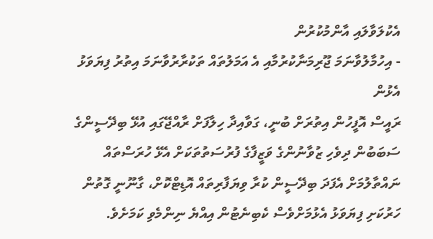އެކުލަވާލައި އާންމުކުރުން
- އިހުމާލުވާނަމަ ޖޫރިމަނާކުރުމާއި އެ އަމަލުތައް ތަކުރާރުވާނަމަ އިތުރު ފިޔަވަޅު އެޅުން
ރައީސް އޮފީހުން އިތުރަށް ބުނީ، ގަވާއިދާ ހިލާފަށް ރާއްޖޭގައި އުޅޭ ބިދޭސީންގެ ސަބަބުން ދިވެހި ޒުވާނުންގެ ވަޒީފާގެ ފުރުސަތުތަކަށް އެޅޭ ހުރަސްތައް ނައްތާލުމަށް އެފަދަ ބިދޭސީން ކުރާ ވިޔަފާރިތައް އޮޑިޓްކޮށް، ގާނޫނީ ގޮތުން ހަރުކަށި ފިޔަވަޅު އެޅުމަށްވެސް ކެބިނެޓުން އިއްޔެ ނިންމެވި ކަމަށެވެ.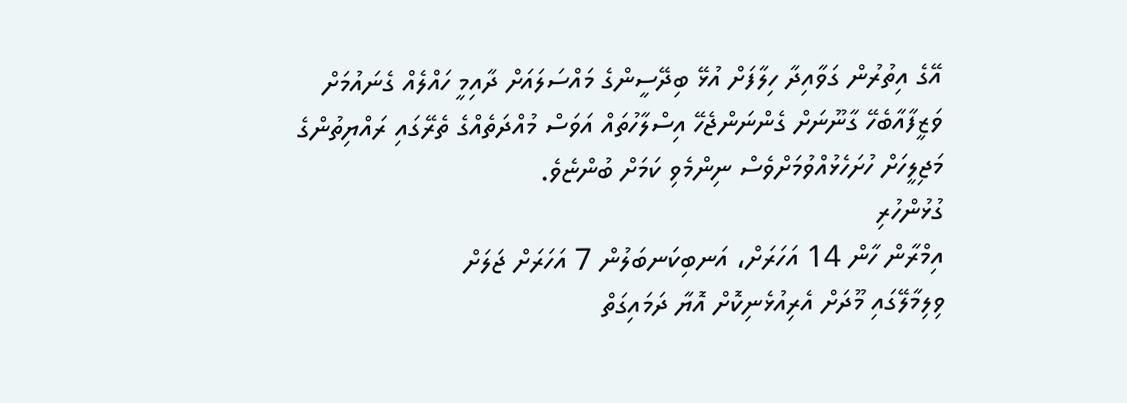އޭގެ އިތުރުން ގަވާއިދާ ހިލާފަށް އުޅޭ ބިދޭސީންގެ މައްސަލައަށް ދާއިމީ ހައްލެއް ގެނައުމަށް ވަޒީފާއާބެހޭ ގާނޫނަށް ގެންނަންޖެހޭ އިސްލާހުތައް އަވަސް މުއްދަތެއްގެ ތެރޭގައި ރައްޔިތުންގެ މަޖިލީހަށް ހުށަހެޅުއްވުމަށްވެސް ނިންމެވި ކަމަށް ބުންޏެވެ.
ގުޅުންހުރި
އިމްރާން ހާން 14 އަހަރަށް، އަނބިކަނބަލުން 7 އަހަރަށް ޖަލަށް
ވިލިމާލޭގައި މޫދަށް އެރިއުޅެނިކޮށް އޮޔާ ދަމައިގަތް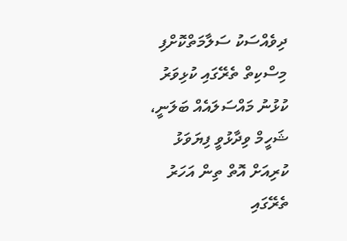ދިވެއްސަކު ސަލާމަތްކޮށްފި
މިސްކިތް ތެރޭގައި ކުޅިވަރު ކުޅުނު މައްސަލައެއް ބަލަނީ، ޝަހީމް ވިދާޅުވީ ފިޔަވަޅު
ކުރިއަށް އޮތް ތިން އަހަރު ތެރޭގައި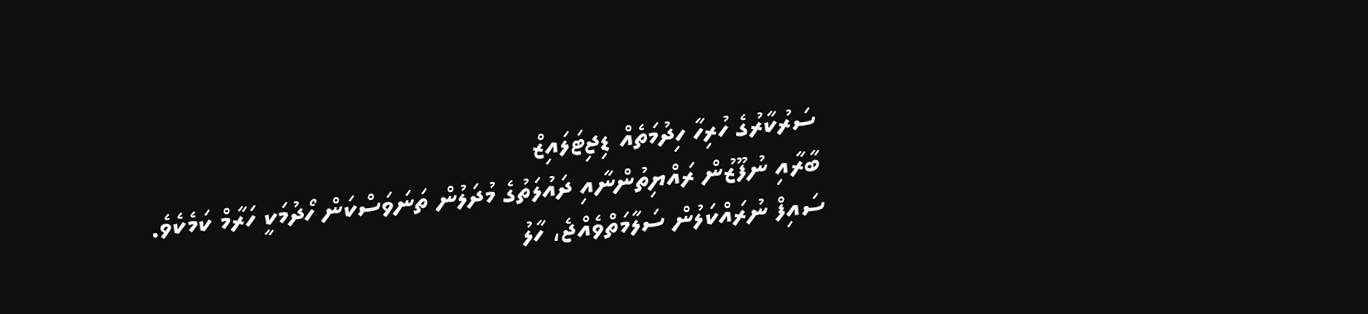ސަރުކާރުގެ ހުރިހާ ހިދުމަތެއް ޑިޖިޓަލައިޒް
ބާރާއި ނުފޫޒުން ރައްޔިތުންނާއި ދައުލަތުގެ މުދަލުން ތަނަވަސްކަން ހޯދުމަކީ ހަރާމް ކަމެކެވެ.
ސައިފް ނުރައްކަލުން ސަލާމަތްވެއްޖެ، ހާލު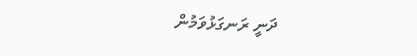ދަނީ ރަނގަޅުވަމުން